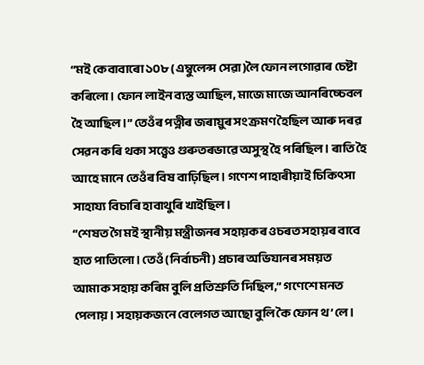“মই কেবাবাৰো ১০৮ (এম্বুলেন্স সেৱা)লৈ ফোন লগোৱাৰ চেষ্টা কৰিলো। ফোন লাইন ব্যস্ত আছিল, মাজে মাজে আনৰিচ্চেবল হৈ আছিল।” তেওঁৰ পত্নীৰ জৰায়ুৰ সংক্ৰমণ হৈছিল আৰু দৰৱ সেৱন কৰি থকা সত্ত্বেও গুৰুতৰভাৱে অসুস্থ হৈ পৰিছিল। ৰাতি হৈ আহে মানে তেওঁৰ বিষ বাঢ়িছিল। গণেশ পাহাৰীয়াই চিকিৎসা সাহায্য বিচাৰি হাবাথুৰি খাইছিল।
“শেষত গৈ মই স্থানীয় মন্ত্ৰীজনৰ সহায়কৰ ওচৰত সহায়ৰ বাবে হাত পাতিলো। তেওঁ (নিৰ্বাচনী) প্ৰচাৰ অভিযানৰ সময়ত আমাক সহায় কৰিম বুলি প্ৰতিশ্ৰুতি দিছিল,” গণেশে মনত পেলায়। সহায়কজনে বেলেগত আছো বুলি কৈ ফোন থ’লে।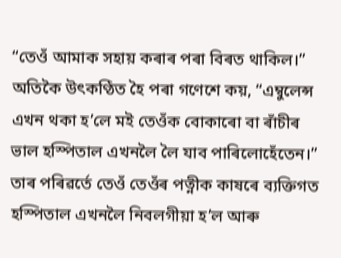“তেওঁ আমাক সহায় কৰাৰ পৰা বিৰত থাকিল।”
অতিকৈ উৎকণ্ঠিত হৈ পৰা গণেশে কয়, “এম্বুলেন্স এখন থকা হ’লে মই তেওঁক বোকাৰো বা ৰাঁচীৰ ভাল হস্পিতাল এখনলৈ লৈ যাব পাৰিলোহেঁতেন।” তাৰ পৰিৱৰ্তে তেওঁ তেওঁৰ পত্নীক কাষৰে ব্যক্তিগত হস্পিতাল এখনলৈ নিবলগীয়া হ’ল আৰু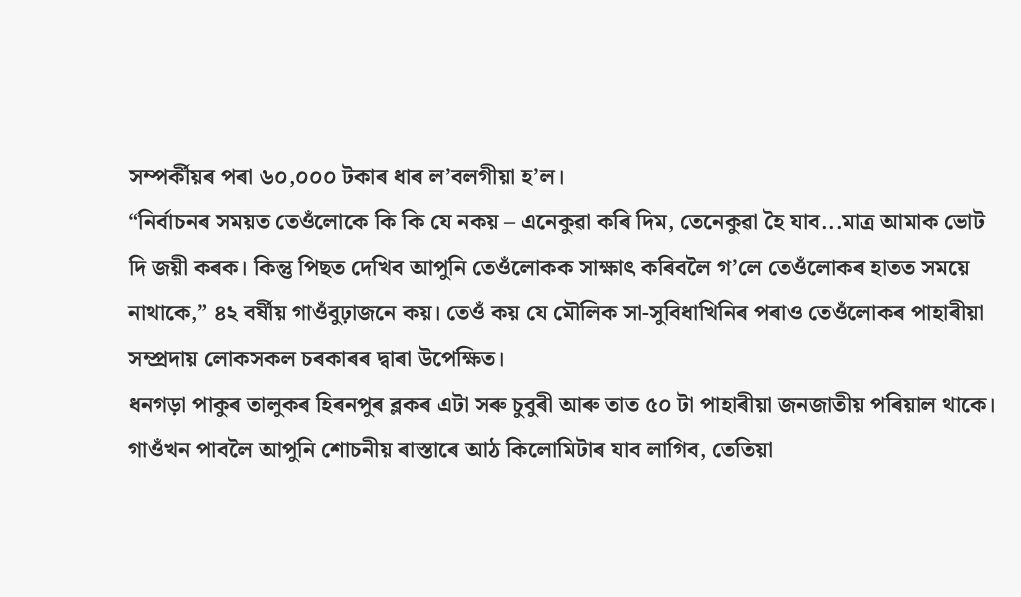সম্পৰ্কীয়ৰ পৰা ৬০,০০০ টকাৰ ধাৰ ল’বলগীয়া হ’ল।
“নিৰ্বাচনৰ সময়ত তেওঁলোকে কি কি যে নকয় – এনেকুৱা কৰি দিম, তেনেকুৱা হৈ যাব...মাত্ৰ আমাক ভোট দি জয়ী কৰক। কিন্তু পিছত দেখিব আপুনি তেওঁলোকক সাক্ষাৎ কৰিবলৈ গ’লে তেওঁলোকৰ হাতত সময়ে নাথাকে,” ৪২ বৰ্ষীয় গাওঁবুঢ়াজনে কয়। তেওঁ কয় যে মৌলিক সা-সুবিধাখিনিৰ পৰাও তেওঁলোকৰ পাহাৰীয়া সম্প্ৰদায় লোকসকল চৰকাৰৰ দ্বাৰা উপেক্ষিত।
ধনগড়া পাকুৰ তালুকৰ হিৰনপুৰ ব্লকৰ এটা সৰু চুবুৰী আৰু তাত ৫০ টা পাহাৰীয়া জনজাতীয় পৰিয়াল থাকে। গাওঁখন পাবলৈ আপুনি শোচনীয় ৰাস্তাৰে আঠ কিলোমিটাৰ যাব লাগিব, তেতিয়া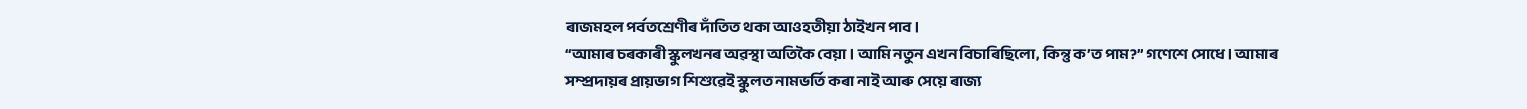ৰাজমহল পৰ্বতশ্ৰেণীৰ দাঁতিত থকা আওহতীয়া ঠাইখন পাব।
“আমাৰ চৰকাৰী স্কুলখনৰ অৱস্থা অতিকৈ বেয়া। আমি নতুন এখন বিচাৰিছিলো, কিন্তু ক’ত পাম?” গণেশে সোধে। আমাৰ সম্প্ৰদায়ৰ প্ৰায়ভাগ শিশুৱেই স্কুলত নামভৰ্তি কৰা নাই আৰু সেয়ে ৰাজ্য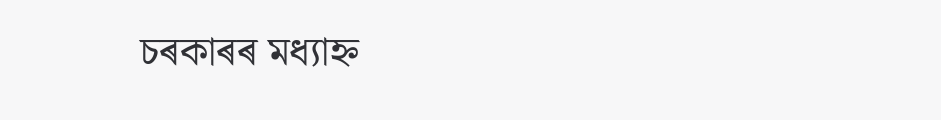চৰকাৰৰ মধ্যাহ্ন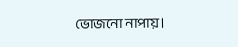ভোজনো নাপায়।